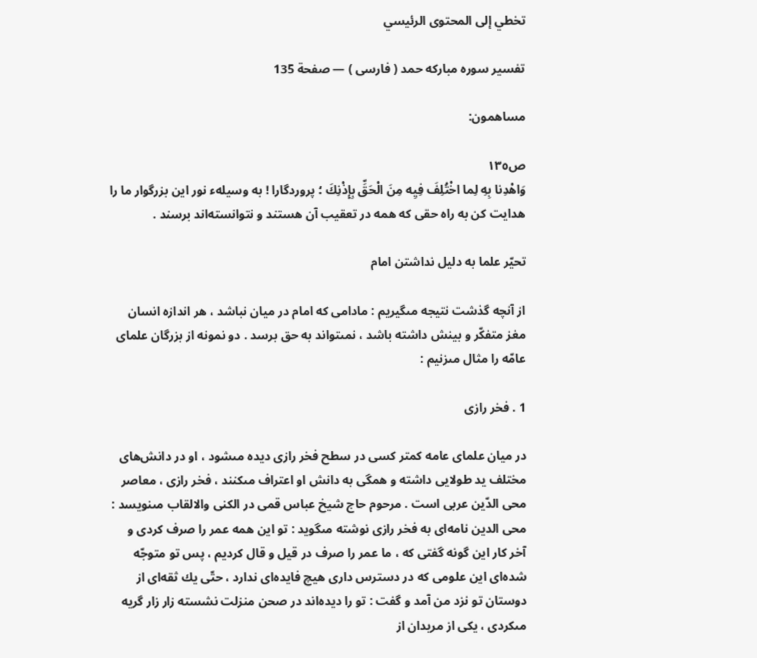تخطي إلى المحتوى الرئيسي

تفسير سوره مباركه حمد ( فارسى ) — صفحة 135

مساهمون:

ص١٣٥
وَاهْدِنا بِهِ لِما اخْتُلِفَ فِيِه مِنَ الْحَقِّ بِإِذْنِكَ ؛ پروردگارا ! به وسيلهء نور اين بزرگوار ما را هدايت كن به راه حقى كه همه در تعقيب آن هستند و نتوانسته‌اند برسند .

تحيّر علما به دليل نداشتن امام

از آنچه گذشت نتيجه مىگيريم : مادامى كه امام در ميان نباشد ، هر اندازه انسان مغز متفكّر و بينش داشته باشد ، نمىتواند به حق برسد . دو نمونه از بزرگان علماى عامّه را مثال مىزنيم :

1 . فخر رازى

در ميان علماى عامه كمتر كسى در سطح فخر رازى ديده مىشود ، او در دانش‌هاى مختلف يد طولايى داشته و همگى به دانش او اعتراف مىكنند ، فخر رازى ، معاصر محى الدّين عربى است . مرحوم حاج شيخ عباس قمى در الكنى والالقاب مىنويسد : محى الدين نامه‌اى به فخر رازى نوشته مىگويد : تو اين همه عمر را صرف كردى و آخر كار اين گونه گفتى كه ، ما عمر را صرف در قيل و قال كرديم ، پس تو متوجّه شده‌اى اين علومى كه در دسترس دارى هيچ فايده‌اى ندارد ، حتّى يك ثقه‌اى از دوستان تو نزد من آمد و گفت : تو را ديده‌اند در صحن منزلت نشسته زار زار گريه مىكردى ، يكى از مريدان از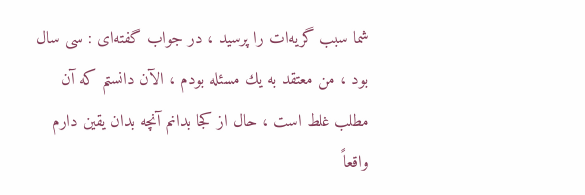شما سبب گريه‌ات را پرسيد ، در جواب گفته‌اى : سى سال بود ، من معتقد به يك مسئله بودم ، الآن دانستم كه آن مطلب غلط است ، حال از كجا بدانم آنچه بدان يقين دارم واقعاً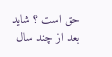حق است ؟ شايد بعد از چند سال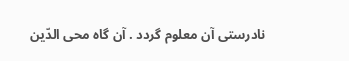نادرستى آن معلوم گردد . آن گاه محى الدّين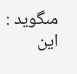مىگويد : اين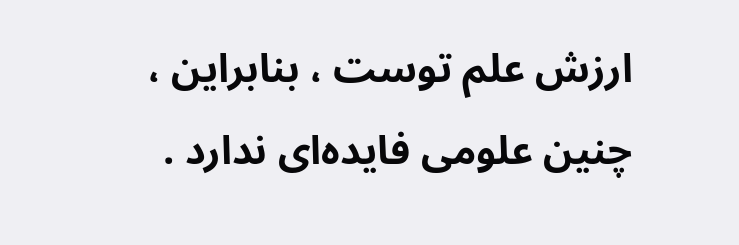ارزش علم توست ، بنابراين ، چنين علومى فايده‌اى ندارد .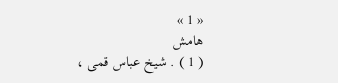« 1 »
هامش
( 1 ) . شيخ عباس قمى ،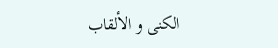الكنى و الألقاب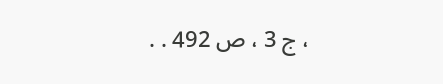، ج 3 ، ص 492 . .